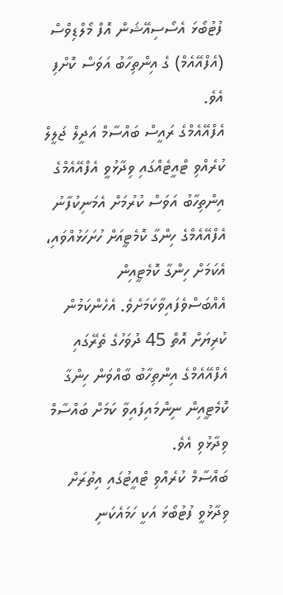ފުޓުބޯޅަ އެސޯސިއޭޝަން އޮފް މޯލްޑިވްސް (އެފްއޭއެމް) ގެ އިންތިހާބު އަވަސް ކޮށްފި އެވެ.
އެފްއޭއެމްގެ ރައީސް ބައްސާމް އަދީލް ޖަލީލް ކުރެއްވި ޓްއީޓެއްގައި ވިދާޅުވީ އެފްއޭއެމްގެ އިންތިހާބު އަވަސް ކުރުމަށް އެމަނިކުފާނު އެފްއޭއެމްގެ ހިންގާ ކޮމެޓީއަށް ހުށަހަޅުއްވައި، އެކަމަށް ހިންގާ ކޮމެޓީއިން އެއްބަސްވެފައިވާކަމަށެވެ. އެހެންކަމުން ކުރިޔަށް އޮތް 45 ދުވަހުގެ ތެރޭގައި އެފްއޭއެމްގެ އިންތިހާބު ބާއްވަން ހިންގާ ކޮމެޓީއިން ނިންމައިފައިވާ ކަމަށް ބައްސާމް ވިދާޅުވި އެވެ.
ބައްސާމް ކުރެއްވި ޓްއީޓުގައި އިތުރަށް ވިދާޅުވީ ފުޓުބޯޅަ އަކީ ހަމައެކަނި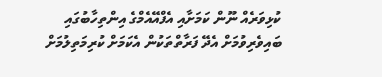ކުޅިވަރެއް ނޫން ކަމަށާއި އެފްއޭއެމްގެ އިންތިހާބުގައި ބައިވެރިވުމަށް އެދޭ ފަރާތްތަކުން އެކަމަށް ކުރިމަތިލުމަށް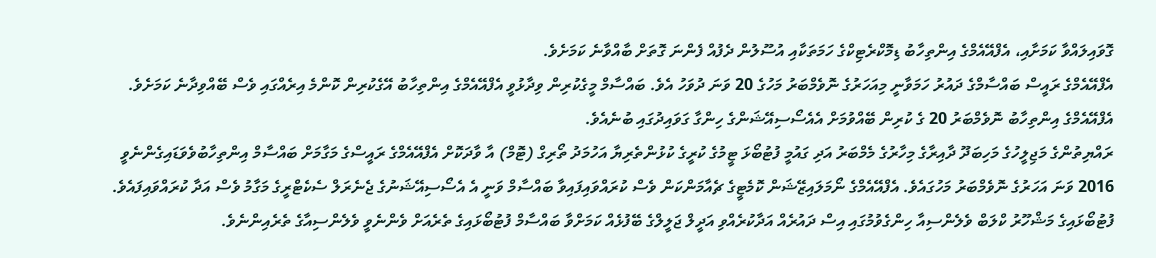ގޮވައިލައްވާ ކަމަށާއި، އެފްއޭއެމްގެ އިންތިހާބު ޑިމޮކްރެޓިކްގެ ހަމަތަކާއި އުސޫލުން ދެފުއް ފެންނަ ގޮތަށް ބާއްވާނެ ކަމަށެވެ.
އެފްއޭއެމްގެ ރައީސް ބައްސާމްގެ ދައުރު ހަމަވާނީ މިއަހަރުގެ ނޮވެމްބަރު މަހުގެ 20 ވަނަ ދުވަހު އެވެ. ބައްސާމް މީގެކުރިން ވިދާޅުވީ އެފްއޭއެމްގެ އިންތިހާބު އޭގެކުރިން ކޮންމެ އިރެއްގައި ވެސް ބޭއްވިދާނެ ކަމަށެވެ. އެފްއޭއެމްގެ އިންތިހާބު ނޮވެމްބަރު 20 ގެ ކުރިން ބޭއްވުމަށް އެއެސޯސިއޭޝަންގެ ހިންގާ ގަވައިދުގައި ބުނެއެވެ.
ރައްޔިތުންގެ މަޖިލީހުގެ މަހިބަދޫ ދާއިރާގެ މިހާރުގެ މެމްބަރު އަދި ގައުމީ ފުޓުބޯޅަ ޓީމުގެ ކުރީގެ ކުޅުންތެރިޔާ އަހުމަދު ތޯރިގް (ޓޮމް) އާ ވާދަކޮށް އެފްއޭއެމްގެ ރައީސްގެ މަގާމަށް ބައްސާމް އިންތިހާބުވެވަޑައިގެންނެވީ 2016 ވަނަ އަހަރުގެ ނޮވެމްބަރު މަހުގައެވެ. އެފްއޭއެމްގެ ނޯމަލައިޒޭޝަން ކޮމެޓީގެ ޗެއާމަންކަން ވެސް ކުރައްވައިފައިވާ ބައްސާމް ވަނީ އެ އެސޯސިއޭޝަނުގެ ޖެނެރަލް ސެކެޓްރީގެ މަގާމު ވެސް އަދާ ކުރައްވައިފައެވެ.
ފުޓުބޯޅައިގެ މަޝްހޫރު ކްލަބް ވެލެންސިއާ ހިންގެވުމުގައި އިސް ދައުރެއް އަދާކުރެއްވި އަދީލް ޖަލީލްގެ ބޭފުޅެއް ކަމަށްވާ ބައްސާމް ފުޓުބޯޅައިގެ ތެރެއަށް ވެންނެވީ ވެލެންސިއާގެ ތެރެއިންނެވެ.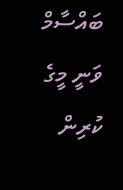ބައްސާމް ވަނީ މީގެ ކުރިން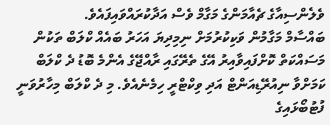ވެލެންސިއާގެ ޗެއާމަންގެ މަގާމް ވެސް އަދާކުރައްވައިފައެވެ.
ބައްސާމް މަގާމުން ވަކިކުރުމަށް ނިމިދިޔަ އަހަރު ބައެއް ކްލަބް ތަކުން މަސައްކަތް ކޮށްފައިވާއިރު އޭގެ ތެރޭގައި ރާއްޖޭގެ އެންމެ ބޮޑު ދެ ކްލަބް ކަމަށްވާ ނިއުރޭޑިއަންޓް އަދި ވިކްޓްރީ ހިމެނެއެވެ. މި ދެ ކްލަބް މިހާރުވަނީ ފުޓުބޯޅައިގެ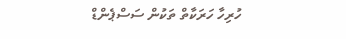ހުރިހާ ހަރަކާތް ތަކުން ސަސްޕެންޑް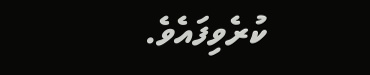ކުރެވިފައެވެ.